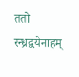ततो रन्ध्रद्वयेनाहम्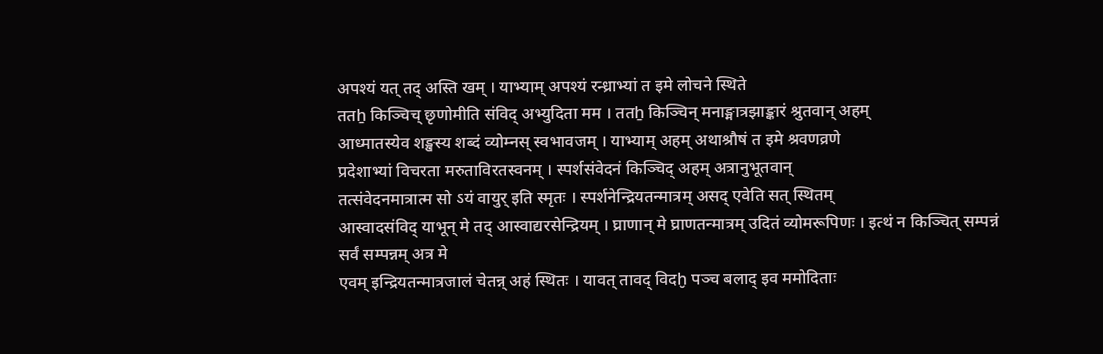अपश्यं यत् तद् अस्ति खम् । याभ्याम् अपश्यं रन्ध्राभ्यां त इमे लोचने स्थिते
ततẖ किञ्चिच् छृणोमीति संविद् अभ्युदिता मम । ततẖ किञ्चिन् मनाङ्मात्रझाङ्कारं श्रुतवान् अहम्
आध्मातस्येव शङ्खस्य शब्दं व्योम्नस् स्वभावजम् । याभ्याम् अहम् अथाश्रौषं त इमे श्रवणव्रणे
प्रदेशाभ्यां विचरता मरुताविरतस्वनम् । स्पर्शसंवेदनं किञ्चिद् अहम् अत्रानुभूतवान्
तत्संवेदनमात्रात्म सो ऽयं वायुर् इति स्मृतः । स्पर्शनेन्द्रियतन्मात्रम् असद् एवेति सत् स्थितम्
आस्वादसंविद् याभून् मे तद् आस्वाद्यरसेन्द्रियम् । घ्राणान् मे घ्राणतन्मात्रम् उदितं व्योमरूपिणः । इत्थं न किञ्चित् सम्पन्नं सर्वं सम्पन्नम् अत्र मे
एवम् इन्द्रियतन्मात्रजालं चेतन्न् अहं स्थितः । यावत् तावद् विदḫ पञ्च बलाद् इव ममोदिताः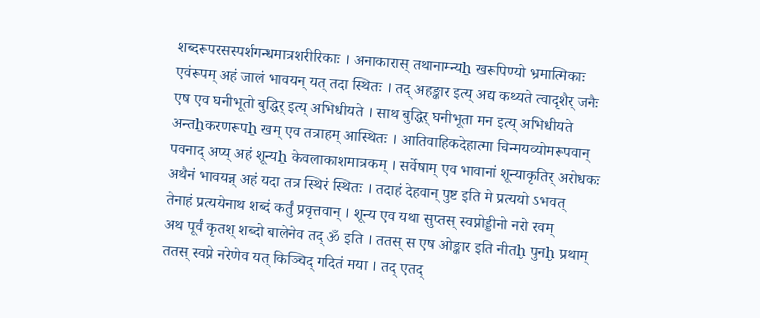शब्दरूपरसस्पर्शगन्धमात्रशरीरिकाः । अनाकारास् तथानाम्न्यẖ खरूपिण्यो भ्रमात्मिकाः
एवंरूपम् अहं जालं भावयन् यत् तदा स्थितः । तद् अहङ्कार इत्य् अद्य कथ्यते त्वादृशैर् जनैः
एष एव घनीभूतो बुद्धिर् इत्य् अभिधीयते । साथ बुद्धिर् घनीभूता मन इत्य् अभिधीयते
अन्तẖकरणरूपẖ खम् एव तत्राहम् आस्थितः । आतिवाहिकदेहात्मा चिन्मयव्योमरूपवान्
पवनाद् अप्य् अहं शून्यẖ केवलाकाशमात्रकम् । सर्वेषाम् एव भावानां शून्याकृतिर् अरोधकः
अथैनं भावयन्न् अहं यदा तत्र स्थिरं स्थितः । तदाहं देहवान् पुष्ट इति मे प्रत्ययो ऽभवत्
तेनाहं प्रत्ययेनाथ शब्दं कर्तुं प्रवृत्तवान् । शून्य एव यथा सुप्तस् स्वप्नोड्डीनो नरो रवम्
अथ पूर्वं कृतश् शब्दो बालेनेव तद् ॐ इति । ततस् स एष ओङ्कार इति नीतḫ पुनḫ प्रथाम्
ततस् स्वप्ने नरेणेव यत् किञ्चिद् गदितं मया । तद् एतद्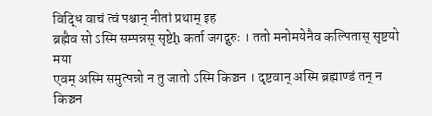विद्धि वाचं त्वं पश्चान् नीतां प्रथाम् इह
ब्रह्मैव सो ऽस्मि सम्पन्नस् सृष्टेẖ कर्ता जगद्गुरुः । ततो मनोमयेनैव कल्पितास् सृष्टयो मया
एवम् अस्मि समुत्पन्नो न तु जातो ऽस्मि किञ्चन । दृष्टवान् अस्मि ब्रह्माण्डं तन् न किञ्चन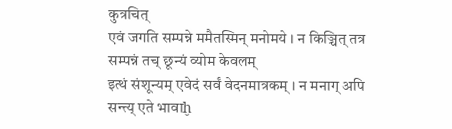कुत्रचित्
एवं जगति सम्पन्ने ममैतस्मिन् मनोमये । न किञ्चित् तत्र सम्पन्नं तच् छून्यं व्योम केवलम्
इत्थं संशून्यम् एवेदं सर्वं वेदनमात्रकम् । न मनाग् अपि सन्त्य् एते भावाḫ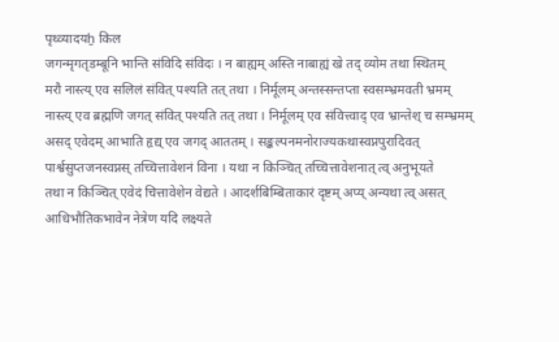पृथ्व्यादयẖ किल
जगन्मृगतृडम्बूनि भान्ति संविदि संविदः । न बाह्यम् अस्ति नाबाह्यं खे तद् व्योम तथा स्थितम्
मरौ नास्त्य् एव सलिलं संवित् पश्यति तत् तथा । निर्मूलम् अन्तस्सन्तप्ता स्वसम्भ्रमवती भ्रमम्
नास्त्य् एव ब्रह्मणि जगत् संवित् पश्यति तत् तथा । निर्मूलम् एव संवित्त्वाद् एव भ्रान्तेश् च सम्भ्रमम्
असद् एवेदम् आभाति हृद्य् एव जगद् आततम् । सङ्कल्पनमनोराज्यकथास्वप्नपुरादिवत्
पार्श्वसुप्तजनस्वप्नस् तच्चित्तावेशनं विना । यथा न किञ्चित् तच्चित्तावेशनात् त्व् अनुभूयते
तथा न किञ्चित् एवेदं चित्तावेशेन वेद्यते । आदर्शबिम्बिताकारं दृष्टम् अप्य् अन्यथा त्व् असत्
आधिभौतिकभावेन नेत्रेण यदि लक्ष्यते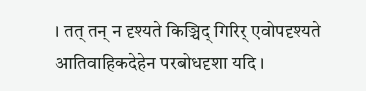। तत् तन् न दृश्यते किञ्चिद् गिरिर् एवोपदृश्यते
आतिवाहिकदेहेन परबोधदृशा यदि ।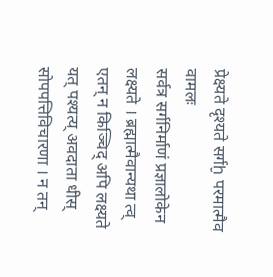प्रेक्ष्यते दृश्यते सर्गḫ परमात्मैव वामलः
सर्वत्र सर्गनिर्माणं प्रज्ञालोकेन लक्ष्यते । ब्रह्मात्मैवान्यथा त्व् एतन् न किञ्चिद् अपि लक्ष्यते
यत् पश्यत्य् अवदाता धीस् सोपपत्तिविचारणा । न तन्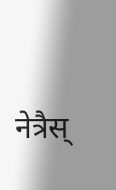नेत्रैस्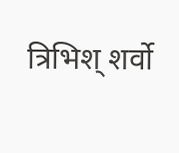त्रिभिश् शर्वो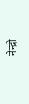नेन्द्रो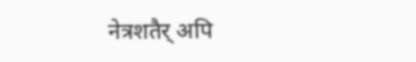नेत्रशतैर् अपि